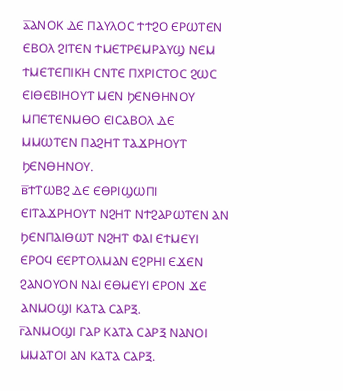ⲁ̅ⲀⲚⲞⲔ ⲆⲈ ⲠⲀⲨⲖⲞⲤ ϮϮϨⲞ ⲈⲢⲰⲦⲈⲚ ⲈⲂⲞⲖ ϨⲒⲦⲈⲚ ϮⲘⲈⲦⲢⲈⲘⲢⲀⲨϢ ⲚⲈⲘ ϮⲘⲈⲦⲈⲠⲒⲔⲎ ⲤⲚⲦⲈ ⲠⲬⲢⲒⲤⲦⲞⲤ ϨⲰⲤ ⲈⲒⲐⲈⲂⲒⲎⲞⲨⲦ ⲘⲈⲚ ϦⲈⲚⲐⲎⲚⲞⲨ ⲘⲠⲈⲦⲈⲚⲘⲐⲞ ⲈⲒⲤⲀⲂⲞⲖ ⲆⲈ ⲘⲘⲰⲦⲈⲚ ⲠⲀϨⲎⲦ ⲦⲀϪⲢⲎⲞⲨⲦ ϦⲈⲚⲐⲎⲚⲞⲨ.
ⲃ̅ϮⲦⲰⲂϨ ⲆⲈ ⲈⲐⲢⲒϢⲰⲠⲒ ⲈⲒⲦⲀϪⲢⲎⲞⲨⲦ ⲚϨⲎⲦ ⲚϮϨⲀⲢⲰⲦⲈⲚ ⲀⲚ ϦⲈⲚⲠⲀⲒⲐⲰⲦ ⲚϨⲎⲦ ⲪⲀⲒ ⲈϮⲘⲈⲨⲒ ⲈⲢⲞϤ ⲈⲈⲢⲦⲞⲖⲘⲀⲚ ⲈϨⲢⲎⲒ ⲈϪⲈⲚ ϨⲀⲚⲞⲨⲞⲚ ⲚⲀⲒ ⲈⲐⲘⲈⲨⲒ ⲈⲢⲞⲚ ϪⲈ ⲀⲚⲘⲞϢⲒ ⲔⲀⲦⲀ ⲤⲀⲢⲜ.
ⲅ̅ⲀⲚⲘⲞϢⲒ ⲄⲀⲢ ⲔⲀⲦⲀ ⲤⲀⲢⲜ ⲚⲀⲚⲞⲒ ⲘⲘⲀⲦⲞⲒ ⲀⲚ ⲔⲀⲦⲀ ⲤⲀⲢⲜ.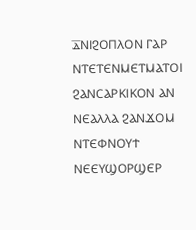ⲇ̅ⲚⲒϨⲞⲠⲖⲞⲚ ⲄⲀⲢ ⲚⲦⲈⲦⲈⲚⲘⲈⲦⲘⲀⲦⲞⲒ ϨⲀⲚⲤⲀⲢⲔⲒⲔⲞⲚ ⲀⲚ ⲚⲈⲀⲖⲖⲀ ϨⲀⲚϪⲞⲘ ⲚⲦⲈⲪⲚⲞⲨϮ ⲚⲈⲈⲨϢⲞⲢϢⲈⲢ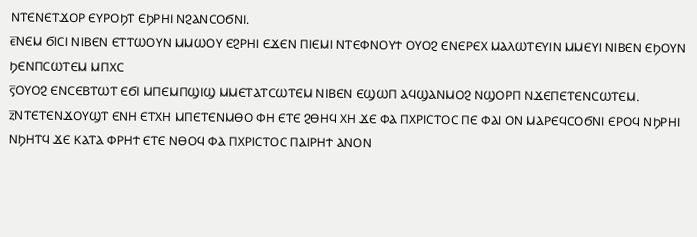ⲚⲦⲈⲚⲈⲦϪⲞⲢ ⲈⲨⲢⲞϦⲦ ⲈϦⲢⲎⲒ ⲚϨⲀⲚⲤⲞϬⲚⲒ.
ⲉ̅ⲚⲈⲘ ϬⲒⲤⲒ ⲚⲒⲂⲈⲚ ⲈⲦⲦⲰⲞⲨⲚ ⲘⲘⲰⲞⲨ ⲈϨⲢⲎⲒ ⲈϪⲈⲚ ⲠⲒⲈⲘⲒ ⲚⲦⲈⲪⲚⲞⲨϮ ⲞⲨⲞϨ ⲈⲚⲈⲢⲈⲬ ⲘⲀⲖⲰⲦⲈⲨⲒⲚ ⲘⲘⲈⲨⲒ ⲚⲒⲂⲈⲚ ⲈϦⲞⲨⲚ ϦⲈⲚⲠⲤⲰⲦⲈⲘ ⲘⲠⲬⲤ
ⲋ̅ⲞⲨⲞϨ ⲈⲚⲤⲈⲂⲦⲰⲦ ⲈϬⲒ ⲘⲠⲈⲘⲠϢⲒϢ ⲘⲘⲈⲦⲀⲦⲤⲰⲦⲈⲘ ⲚⲒⲂⲈⲚ ⲈϢⲰⲠ ⲀϤϢⲀⲚⲘⲞϨ ⲚϢⲞⲢⲠ ⲚϪⲈⲠⲈⲦⲈⲚⲤⲰⲦⲈⲘ.
ⲍ̅ⲚⲦⲈⲦⲈⲚϪⲞⲨϢⲦ ⲈⲚⲎ ⲈⲦⲬⲎ ⲘⲠⲈⲦⲈⲚⲘⲐⲞ ⲪⲎ ⲈⲦⲈ ϨⲐⲎϤ ⲬⲎ ϪⲈ ⲪⲀ ⲠⲬⲢⲒⲤⲦⲞⲤ ⲠⲈ ⲪⲀⲒ ⲞⲚ ⲘⲀⲢⲈϤⲤⲞϬⲚⲒ ⲈⲢⲞϤ ⲚϦⲢⲎⲒ ⲚϦⲎⲦϤ ϪⲈ ⲔⲀⲦⲀ ⲪⲢⲎϮ ⲈⲦⲈ ⲚⲐⲞϤ ⲪⲀ ⲠⲬⲢⲒⲤⲦⲞⲤ ⲠⲀⲒⲢⲎϮ ⲀⲚⲞⲚ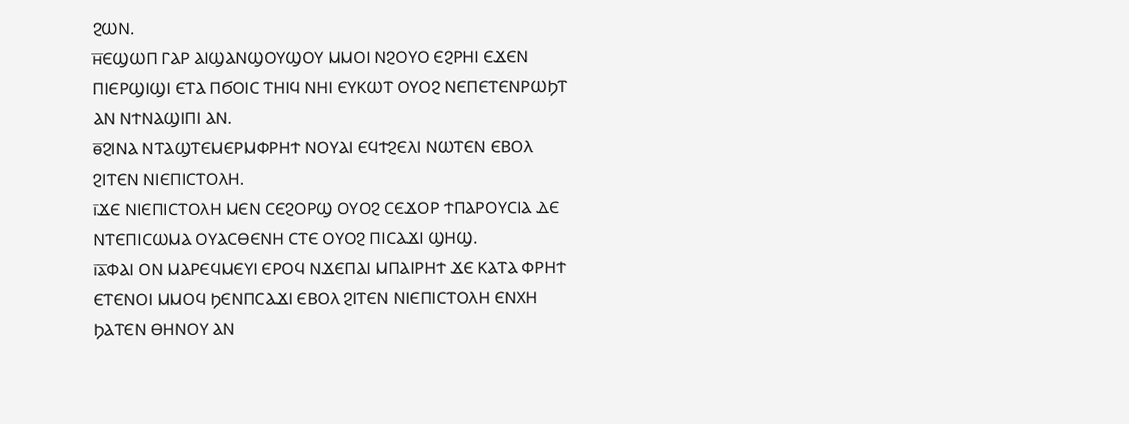ϨⲰⲚ.
ⲏ̅ⲈϢⲰⲠ ⲄⲀⲢ ⲀⲒϢⲀⲚϢⲞⲨϢⲞⲨ ⲘⲘⲞⲒ ⲚϨⲞⲨⲞ ⲈϨⲢⲎⲒ ⲈϪⲈⲚ ⲠⲒⲈⲢϢⲒϢⲒ ⲈⲦⲀ ⲠϬⲞⲒⲤ ⲦⲎⲒϤ ⲚⲎⲒ ⲈⲨⲔⲰⲦ ⲞⲨⲞϨ ⲚⲈⲠⲈⲦⲈⲚⲢⲰϦⲦ ⲀⲚ ⲚϮⲚⲀϢⲒⲠⲒ ⲀⲚ.
ⲑ̅ϨⲒⲚⲀ ⲚⲦⲀϢⲦⲈⲘⲈⲢⲘⲪⲢⲎϮ ⲚⲞⲨⲀⲒ ⲈϤϮϨⲈⲖⲒ ⲚⲰⲦⲈⲚ ⲈⲂⲞⲖ ϨⲒⲦⲈⲚ ⲚⲒⲈⲠⲒⲤⲦⲞⲖⲎ.
ⲓ̅ϪⲈ ⲚⲒⲈⲠⲒⲤⲦⲞⲖⲎ ⲘⲈⲚ ⲤⲈϨⲞⲢϢ ⲞⲨⲞϨ ⲤⲈϪⲞⲢ ϮⲠⲀⲢⲞⲨⲤⲒⲀ ⲆⲈ ⲚⲦⲈⲠⲒⲤⲰⲘⲀ ⲞⲨⲀⲤⲐⲈⲚⲎ ⲤⲦⲈ ⲞⲨⲞϨ ⲠⲒⲤⲀϪⲒ ϢⲎϢ.
ⲓ̅ⲁ̅ⲪⲀⲒ ⲞⲚ ⲘⲀⲢⲈϤⲘⲈⲨⲒ ⲈⲢⲞϤ ⲚϪⲈⲠⲀⲒ ⲘⲠⲀⲒⲢⲎϮ ϪⲈ ⲔⲀⲦⲀ ⲪⲢⲎϮ ⲈⲦⲈⲚⲞⲒ ⲘⲘⲞϤ ϦⲈⲚⲠⲤⲀϪⲒ ⲈⲂⲞⲖ ϨⲒⲦⲈⲚ ⲚⲒⲈⲠⲒⲤⲦⲞⲖⲎ ⲈⲚⲬⲎ ϦⲀⲦⲈⲚ ⲐⲎⲚⲞⲨ ⲀⲚ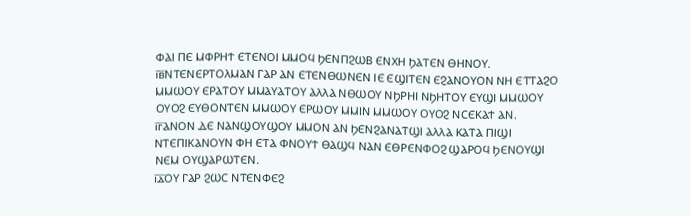ⲪⲀⲒ ⲠⲈ ⲘⲪⲢⲎϮ ⲈⲦⲈⲚⲞⲒ ⲘⲘⲞϤ ϦⲈⲚⲠϨⲰⲂ ⲈⲚⲬⲎ ϦⲀⲦⲈⲚ ⲐⲎⲚⲞⲨ.
ⲓ̅ⲃ̅ⲚⲦⲈⲚⲈⲢⲦⲞⲖⲘⲀⲚ ⲄⲀⲢ ⲀⲚ ⲈⲦⲈⲚⲐⲰⲚⲈⲚ ⲒⲈ ⲈϢⲒⲦⲈⲚ ⲈϨⲀⲚⲞⲨⲞⲚ ⲚⲎ ⲈⲦⲦⲀϨⲞ ⲘⲘⲰⲞⲨ ⲈⲢⲀⲦⲞⲨ ⲘⲘⲀⲨⲀⲦⲞⲨ ⲀⲖⲖⲀ ⲚⲐⲰⲞⲨ ⲚϦⲢⲎⲒ ⲚϦⲎⲦⲞⲨ ⲈⲨϢⲒ ⲘⲘⲰⲞⲨ ⲞⲨⲞϨ ⲈⲨⲐⲞⲚⲦⲈⲚ ⲘⲘⲰⲞⲨ ⲈⲢⲰⲞⲨ ⲘⲘⲒⲚ ⲘⲘⲰⲞⲨ ⲞⲨⲞϨ ⲚⲤⲈⲔⲀϮ ⲀⲚ.
ⲓ̅ⲅ̅ⲀⲚⲞⲚ ⲆⲈ ⲚⲀⲚϢⲞⲨϢⲞⲨ ⲘⲘⲞⲚ ⲀⲚ ϦⲈⲚϨⲀⲚⲀⲦϢⲒ ⲀⲖⲖⲀ ⲔⲀⲦⲀ ⲠⲒϢⲒ ⲚⲦⲈⲠⲒⲔⲀⲚⲞⲨⲚ ⲪⲎ ⲈⲦⲀ ⲪⲚⲞⲨϮ ⲐⲀϢϤ ⲚⲀⲚ ⲈⲐⲢⲈⲚⲪⲞϨ ϢⲀⲢⲞϤ ϦⲈⲚⲞⲨϢⲒ ⲚⲈⲘ ⲞⲨϢⲀⲢⲰⲦⲈⲚ.
ⲓ̅ⲇ̅ⲞⲨ ⲄⲀⲢ ϨⲰⲤ ⲚⲦⲈⲚⲪⲈϨ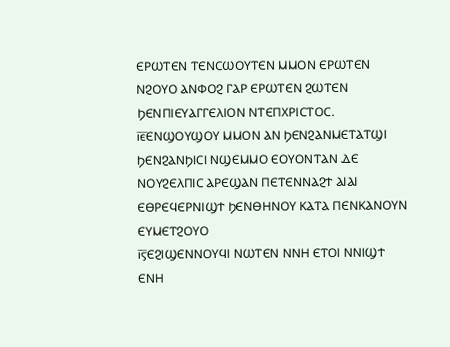ⲈⲢⲰⲦⲈⲚ ⲦⲈⲚⲤⲰⲞⲨⲦⲈⲚ ⲘⲘⲞⲚ ⲈⲢⲰⲦⲈⲚ ⲚϨⲞⲨⲞ ⲀⲚⲪⲞϨ ⲄⲀⲢ ⲈⲢⲰⲦⲈⲚ ϨⲰⲦⲈⲚ ϦⲈⲚⲠⲒⲈⲨⲀⲄⲄⲈⲖⲒⲞⲚ ⲚⲦⲈⲠⲬⲢⲒⲤⲦⲞⲤ.
ⲓ̅ⲉ̅ⲈⲚϢⲞⲨϢⲞⲨ ⲘⲘⲞⲚ ⲀⲚ ϦⲈⲚϨⲀⲚⲘⲈⲦⲀⲦϢⲒ ϦⲈⲚϨⲀⲚϦⲒⲤⲒ ⲚϢⲈⲘⲘⲞ ⲈⲞⲨⲞⲚⲦⲀⲚ ⲆⲈ ⲚⲞⲨϨⲈⲖⲠⲒⲤ ⲀⲢⲈϢⲀⲚ ⲠⲈⲦⲈⲚⲚⲀϨϮ ⲀⲒⲀⲒ ⲈⲐⲢⲈϤⲈⲢⲚⲒϢϮ ϦⲈⲚⲐⲎⲚⲞⲨ ⲔⲀⲦⲀ ⲠⲈⲚⲔⲀⲚⲞⲨⲚ ⲈⲨⲘⲈⲦϨⲞⲨⲞ
ⲓ̅ⲋ̅ⲈϨⲒϢⲈⲚⲚⲞⲨϤⲒ ⲚⲰⲦⲈⲚ ⲚⲚⲎ ⲈⲦⲞⲒ ⲚⲚⲒϢϮ ⲈⲚⲎ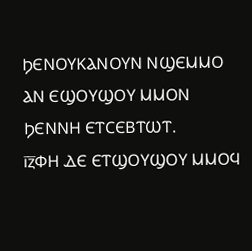ϦⲈⲚⲞⲨⲔⲀⲚⲞⲨⲚ ⲚϢⲈⲘⲘⲞ ⲀⲚ ⲈϢⲞⲨϢⲞⲨ ⲘⲘⲞⲚ ϦⲈⲚⲚⲎ ⲈⲦⲤⲈⲂⲦⲰⲦ.
ⲓ̅ⲍ̅ⲪⲎ ⲆⲈ ⲈⲦϢⲞⲨϢⲞⲨ ⲘⲘⲞϤ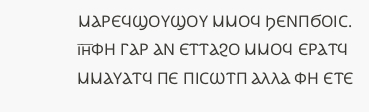ⲘⲀⲢⲈϤϢⲞⲨϢⲞⲨ ⲘⲘⲞϤ ϦⲈⲚⲠϬⲞⲒⲤ.
ⲓ̅ⲏ̅ⲪⲎ ⲄⲀⲢ ⲀⲚ ⲈⲦⲦⲀϨⲞ ⲘⲘⲞϤ ⲈⲢⲀⲦϤ ⲘⲘⲀⲨⲀⲦϤ ⲠⲈ ⲠⲒⲤⲰⲦⲠ ⲀⲖⲖⲀ ⲪⲎ ⲈⲦⲈ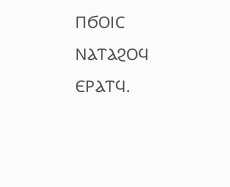ⲠϬⲞⲒⲤ ⲚⲀⲦⲀϨⲞϤ ⲈⲢⲀⲦϤ.